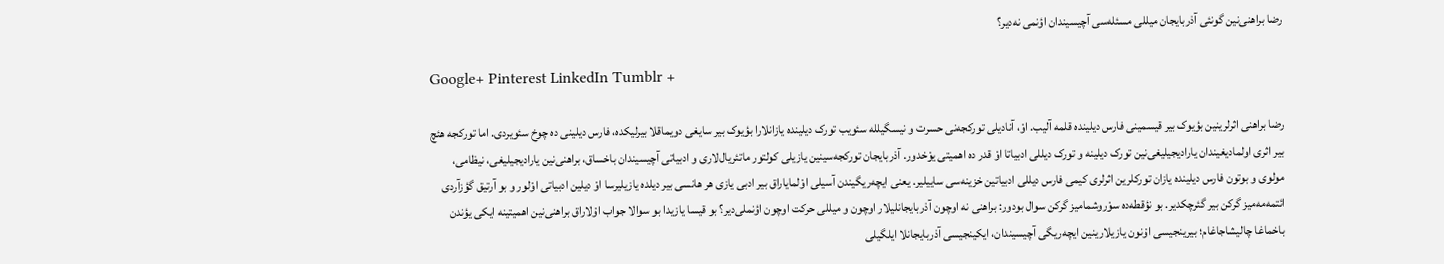رضا براهنی‌نین گونئی آذربایجان میللی مسئله‌سی آچیسیندان اؤنمی نه‌دیر؟

Google+ Pinterest LinkedIn Tumblr +

رضا براهنی‌ اثرلرینین بؤیوک بیر قیسمینی فارس دیلینده قلمه آلیب. اوْ، آنادیلی تورکجه‌نی حسرت و نیسگیلله سئویب تورک دیلینده یازانلارا بؤیوک بیر سایغی دویماقلا بیرلیکده، فارس دیلینی ‌ده چوخ سئویردی. اما تورکجه هئچ بیر اثری اولمادیغیندان یارادیجیلیغی‌نین تورک دیلینه و تورک دیللی ادبیاتا اوْ قدر ده اهمیتی یوْخدور. آذربایجان تورکجه‌سینین یازیلی کولتور ماتئریال‌لاری و ادبیاتی آچیسیندان باخساق، براهنی‌نین یارادیجیلیغی، نیظامی، مولوی و بوتون فارس دیلینده یازان تورکلرین اثرلری کیمی فارس دیللی ادبیاتین‌ خزینه‌سی ساییلیر. یعنی ایچه‌ریگیندن آسیلی اوْلمایاراق بیر ادبی یازی هر هانسی بیر دیلده یازیلیرسا اوْ دیلین ادبیاتی‌ اوْلور و بو آرتیق گؤزآردی ائتمه‌مه‌میز گرکن بیر گئرچکدیر. بو نؤقطه‌ده سوْروشمامیز گرکن سوال بودور: براهنی نه اوچون آذربایجانلیلار اوچون و میللی حرکت اوچون اؤنملی‌دیر؟ بو قیسا یازیدا بو سوالا جواب اوْلاراق براهنی‌نین اهمیتینه ایکی یؤندن باخماغا چالیشاجاغام؛ بیرینجیسی اوْنون یازیلارینین ایچه‌ریگی آچیسیندان، ایکینجیسی آذربایجانلا ایلگیلی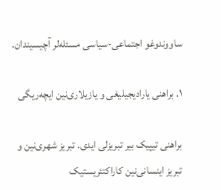ساووندوغو اجتماعی-سیاسی مسئله‌لر آچیسیندان‌.

۱. براهنی یارادیجیلیغی‌ و یازیلاری‌نین ایچه‌ریگی‌

براهنی تیپیک بیر تبریزلی‌ ایدی. تبریز شهری‌نین و تبریز اینسانی‌نین کاراکتئریستیک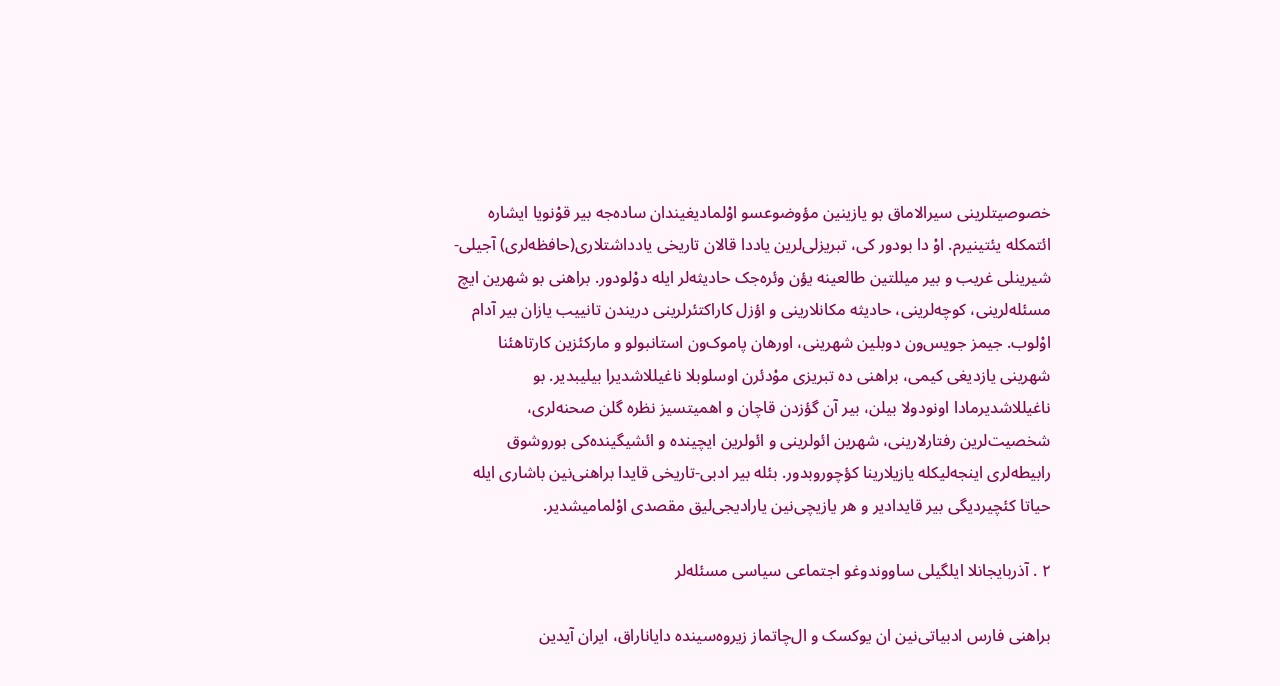خصوصیتلرینی سیرالاماق بو یازینین مؤوضوعسو اوْلمادیغیندان ساده‌جه بیر قوْنویا ایشاره ائتمکله یئتینیرم. اوْ دا بودور کی، تبریزلی‌لرین یاددا قالان تاریخی یادداشتلاری(حافظه‌لری) آجیلی-شیرینلی غریب و بیر میللتین طالعینه یؤن وئره‌جک حادیثه‌لر ایله دوْلودور. براهنی بو شهرین ایچ مسئله‌لرینی، کوچه‌لرینی، حادیثه مکانلارینی و اؤزل کاراکتئرلرینی دریندن تانییب یازان بیر آدام اوْلوب. جیمز جویس‌ون دوبلین شهرینی، اورهان پاموک‌ون استانبولو و مارکئزین کارتاهئنا شهرینی یازدیغی کیمی، براهنی ده تبریزی موْدئرن اوسلوبلا ناغیللاشدیرا بیلیبدیر. بو ناغیللاشدیرمادا اونودولا بیلن، بیر آن گؤزدن قاچان و اهمیتسیز نظره گلن صحنه‌لری، شخصیت‌لرین رفتارلارینی، شهرین ائولرینی و ائولرین ایچینده و ائشیگینده‌کی بوروشوق رابیطه‌لری اینجه‌لیکله یازیلارینا کؤچوروبدور. بئله بیر ادبی-تاریخی قایدا براهنی‌نین باشاری ایله حیاتا کئچیردیگی بیر قایدادیر و هر یازیچی‌نین یارادیجی‌لیق مقصدی اوْلمامیشدیر.

۲ . آذربایجانلا ایلگیلی ساووندوغو اجتماعی سیاسی مسئله‌لر

براهنی فارس ادبیاتی‌نین ان یوکسک و ال‌چاتماز زیروه‌سینده دایاناراق، ایران آیدین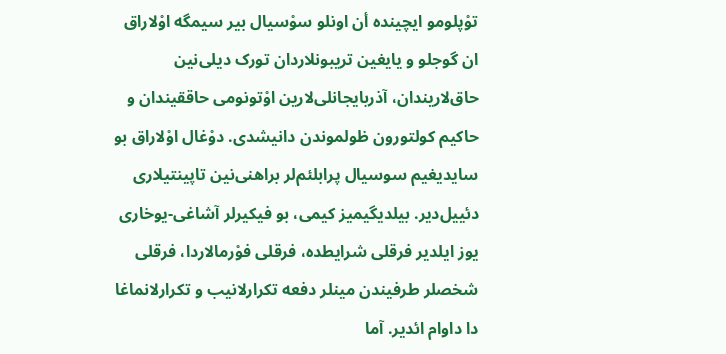توْپلومو ایچینده أن اونلو سوْسیال بیر سیمگه اوْلاراق ان گوجلو و یایغین تریبونلاردان تورک دیلی‌نین حاق‌لاریندان، آذربایجانلی‌لارین اوْتونومی حاققیندان و حاکیم کولتورون ظولموندن دانیشدی. دوْغال اوْلاراق بو سایدیغیم سوسیال پرابلئم‌لر براهنی‌نین تاپینتیلاری دئییل‌دیر. بیلدیگیمیز کیمی، بو فیکیرلر آشاغی-یوخاری یوز ایلدیر فرقلی شرایطده، فرقلی فوْرمالاردا، فرقلی شخصلر طرفیندن مینلر دفعه تکرارلانیب و تکرارلانماغا دا داوام ائدیر. آما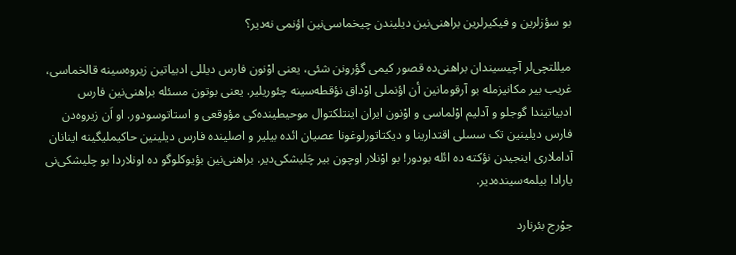بو سؤزلرین و فیکیرلرین براهنی‌نین دیلیندن چیخماسی‌نین اؤنمی نه‌دیر؟

میللتچی‌لر آچیسیندان براهنی‌ده قصور کیمی گؤرونن شئی، یعنی اوْنون فارس دیللی ادبیاتین زیروه‌سینه قالخماسی، غریب بیر مکانیزمله بو آرقومانین أن اؤنملی اوْداق نؤقطه‌سینه چئوریلیر. یعنی بوتون مسئله براهنی‌نین فارس ادبیاتیندا گوجلو و آدلیم اوْلماسی‌ و اوْنون ایران اینتلکتوال موحیطینده‌کی مؤوقعی و استاتوسودور. او اَن زیروه‌دن فارس دیلینین تک سسلی اقتدارینا و دیکتاتورلوغونا عصیان ائده بیلیر و اصلینده فارس دیلینین حاکیملیگینه اینانان آداملاری اینجیدن نؤکته ده ائله بودور! بو اوْنلار اوچون بیر چَلیشکی‌دیر. براهنی‌نین بؤیوکلوگو ده اونلاردا بو چلیشکی‌نی یارادا بیلمه‌سینده‌دیر.

جوْرج بئرنارد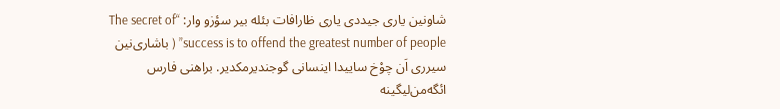شاو‌نین یاری جیددی یاری ظارافات بئله بیر سؤزو وار: “The secret of success is to offend the greatest number of people” ( باشاری‌نین سیرری اَن چوْخ ساییدا اینسانی گوجندیرمکدیر. براهنی فارس ائگه‌من‌لیگینه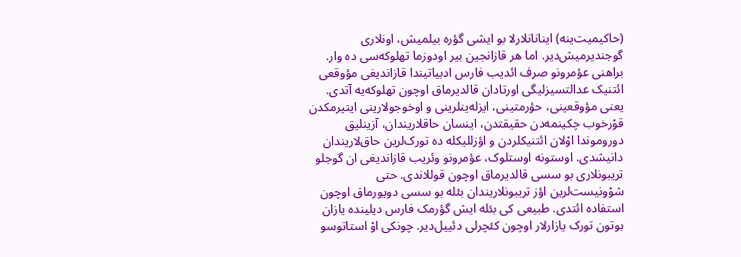(حاکیمیت‌ینه) اینانانلارلا بو ایشی گؤره بیلمیش، اونلاری گوجندیرمیش‌دیر. اما هر قازانجین بیر اودوزما تهلوکه‌سی ده وار. براهنی عؤمرونو صرف ائدیب فارس ادبیاتیندا قازاندیغی مؤوقعی ائتنیک عدالتسیزلیگی اورتادان قالدیرماق اوچون تهلوکه‌یه آتدی. یعنی مؤوقعینی، حؤرمتینی، ایزله‌ینلرینی و اوخوجولارینی ایتیرمکدن قوْرخوب چکینمه‌دن حقیقتدن، اینسان حاقلاریندان، آزینلیق دوروموندا اوْلان ائتنیکلردن و اؤزللیکله ده تورک‌لرین حاق‌لاریندان دانیشدی. اوستونه اوستلوک، عؤمرونو وئریب قازاندیغی ان گوجلو تریبونلاری بو سسی قالدیرماق اوچون قوللاندی. حتی شوْونیست‌لرین اؤز تریبونلاریندان بئله بو سسی دویورماق اوچون استفاده ائتدی. طبیعی کی بئله ایش گؤرمک فارس دیلینده یازان بوتون تورک یازارلار اوچون کئچرلی دئییل‌دیر. چونکی اوْ استاتوسو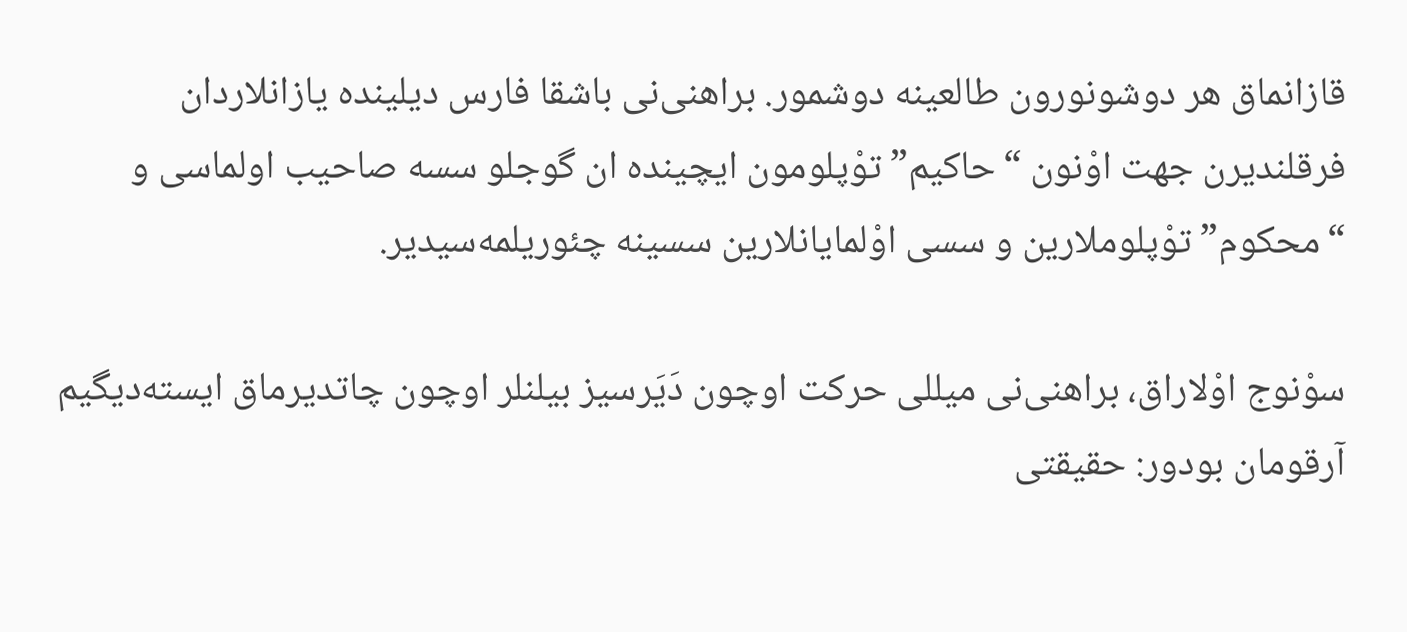قازانماق هر دوشونورون طالعینه دوشمور. براهنی‌نی باشقا فارس دیلینده یازانلاردان فرقلندیرن جهت اوْنون “حاکیم” توْپلومون ایچینده ان گوجلو سسه صاحیب اولماسی و “محکوم” توْپلوملارین و سسی اوْلمایانلارین سسینه چئوریلمه‌سیدیر.

سوْنوج اوْلاراق، براهنی‌نی میللی حرکت اوچون دَیَرسیز بیلنلر اوچون چاتدیرماق ایسته‌دیگیم آرقومان بودور: حقیقتی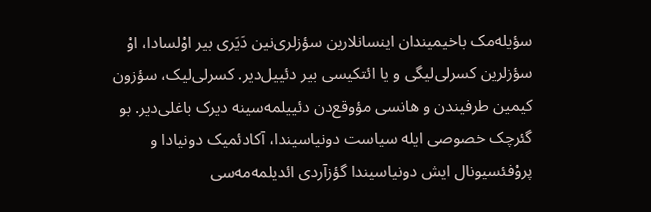سؤیله‌مک باخیمیندان اینسانلارین سؤزلری‌نین دَیَری بیر اوْلسادا، اوْ سؤزلرین کسرلی‌لیگی و یا ائتکیسی بیر دئییل‌دیر. کسرلی‌لیک، سؤزون کیمین طرفیندن و هانسی مؤوقع‌‌دن دئییلمه‌سینه دیرک باغلی‌دیر. بو گئرچک خصوصی ایله سیاست دونیاسیندا، آکادئمیک دونیادا و پروْفئسیونال ایش دونیاسیندا گؤزآردی ائدیلمه‌‌مه‌سی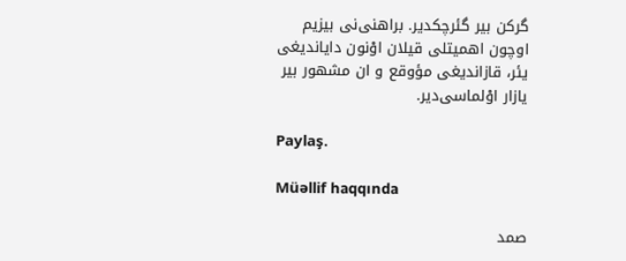گرکن بیر گئرچکدیر. براهنی‌نی بیزیم اوچون اهمیتلی قیلان اوْنون دایاندیغی یئر، قازاندیغی مؤوقع و ان مشهور بیر یازار اوْلماسی‌دیر.

Paylaş.

Müəllif haqqında

صمد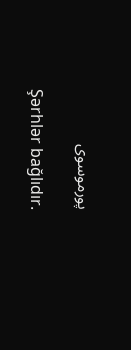پورموسوی

Şərhlər bağlıdır.